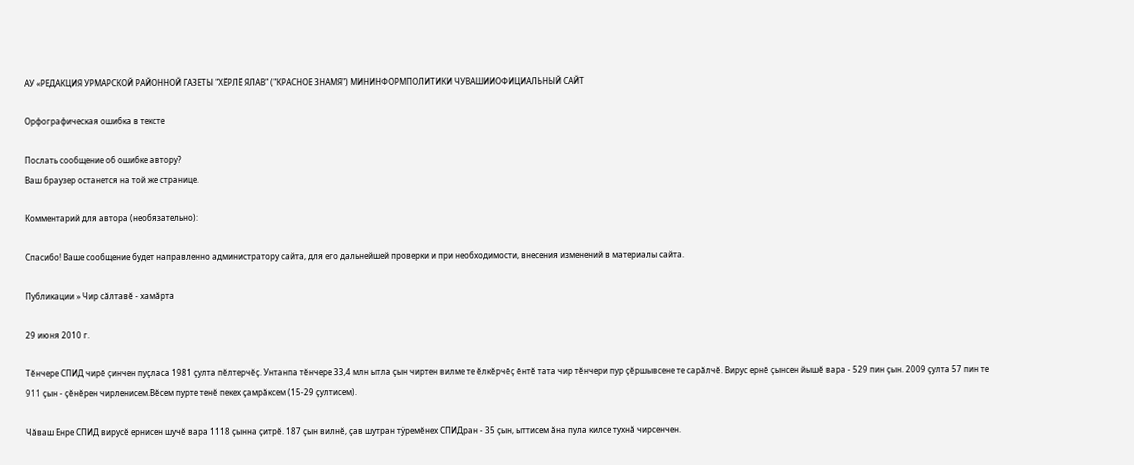АУ «РЕДАКЦИЯ УРМАРСКОЙ РАЙОННОЙ ГАЗЕТЫ "ХĔРЛĔ ЯЛАВ" ("КРАСНОЕ ЗНАМЯ") МИНИНФОРМПОЛИТИКИ ЧУВАШИИОФИЦИАЛЬНЫЙ САЙТ

Орфографическая ошибка в тексте

Послать сообщение об ошибке автору?
Ваш браузер останется на той же странице.

Комментарий для автора (необязательно):

Спасибо! Ваше сообщение будет направленно администратору сайта, для его дальнейшей проверки и при необходимости, внесения изменений в материалы сайта.

Публикации » Чир сăлтавĕ - хамăрта

29 июня 2010 г.

Тĕнчере СПИД чирĕ çинчен пуçласа 1981 çулта пĕлтерчĕç. Унтанпа тĕнчере 33,4 млн ытла çын чиртен вилме те ĕлкĕрчĕç ĕнтĕ тата чир тĕнчери пур çĕршывсене те сарăлчĕ. Вирус ернĕ çынсен йышĕ вара - 529 пин çын. 2009 çулта 57 пин те 911 çын - çĕнĕрен чирленисем.Вĕсем пурте тенĕ пекех çамрăксем (15-29 çултисем).

Чăваш Енре СПИД вирусĕ ернисен шучĕ вара 1118 çынна çитрĕ. 187 çын вилнĕ, çав шутран тÿремĕнех СПИДран - 35 çын, ыттисем ăна пула килсе тухнă чирсенчен.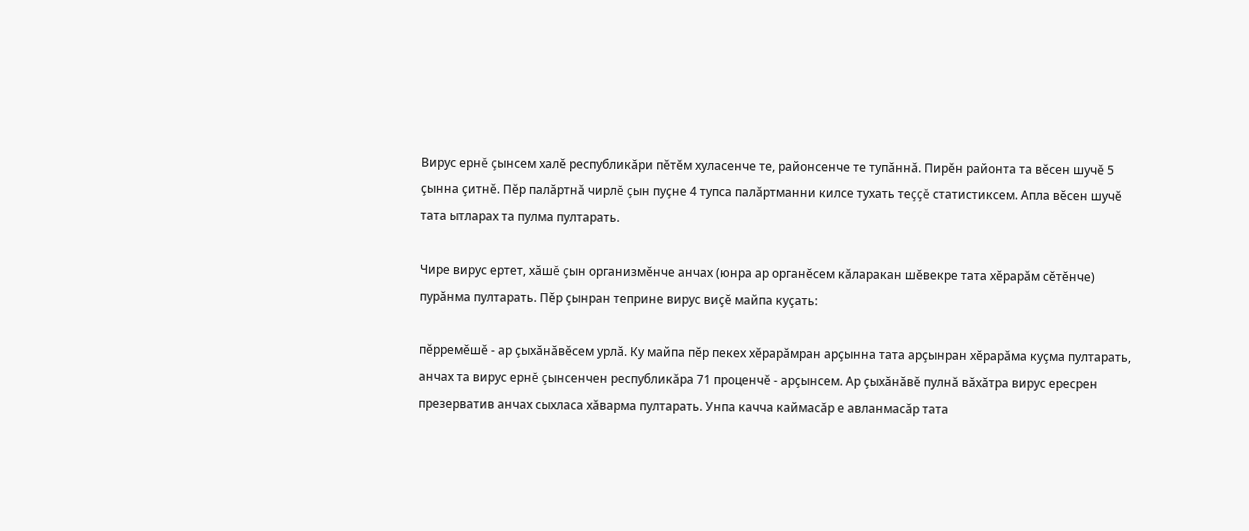Вирус ернĕ çынсем халĕ республикăри пĕтĕм хуласенче те, районсенче те тупăннă. Пирĕн районта та вĕсен шучĕ 5 çынна çитнĕ. Пĕр палăртнă чирлĕ çын пуçне 4 тупса палăртманни килсе тухать теççĕ статистиксем. Апла вĕсен шучĕ тата ытларах та пулма пултарать.

Чире вирус ертет, хăшĕ çын организмĕнче анчах (юнра ар органĕсем кăларакан шĕвекре тата хĕрарăм сĕтĕнче) пурăнма пултарать. Пĕр çынран теприне вирус виçĕ майпа куçать:

пĕрремĕшĕ - ар çыхăнăвĕсем урлă. Ку майпа пĕр пекех хĕрарăмран арçынна тата арçынран хĕрарăма куçма пултарать, анчах та вирус ернĕ çынсенчен республикăра 71 проценчĕ - арçынсем. Ар çыхăнăвĕ пулнă вăхăтра вирус ересрен презерватив анчах сыхласа хăварма пултарать. Унпа качча каймасăр е авланмасăр тата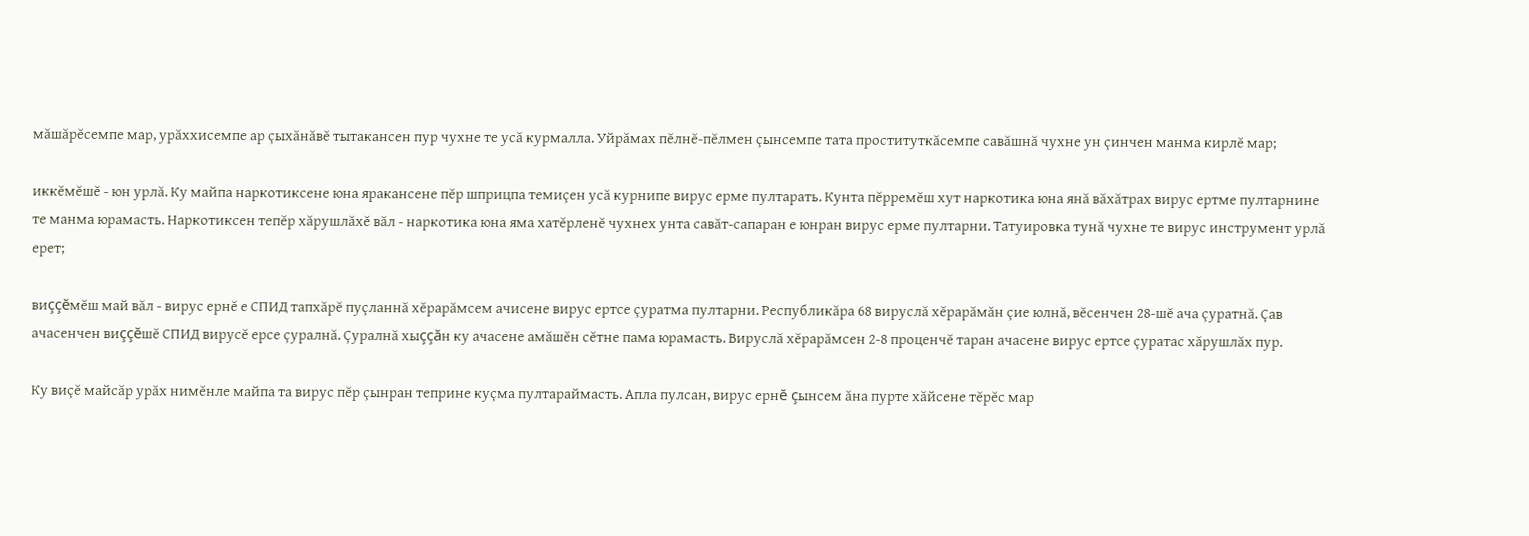мăшăрĕсемпе мар, урăххисемпе ар çыхăнăвĕ тытакансен пур чухне те усă курмалла. Уйрăмах пĕлнĕ-пĕлмен çынсемпе тата проституткăсемпе савăшнă чухне ун çинчен манма кирлĕ мар;

иккĕмĕшĕ - юн урлă. Ку майпа наркотиксене юна яракансене пĕр шприцпа темиçен усă курнипе вирус ерме пултарать. Кунта пĕрремĕш хут наркотика юна янă вăхăтрах вирус ертме пултарнине те манма юрамасть. Наркотиксен тепĕр хăрушлăхĕ вăл - наркотика юна яма хатĕрленĕ чухнех унта савăт-сапаран е юнран вирус ерме пултарни. Татуировка тунă чухне те вирус инструмент урлă ерет;

виççĕмĕш май вăл - вирус ернĕ е СПИД тапхăрĕ пуçланнă хĕрарăмсем ачисене вирус ертсе çуратма пултарни. Республикăра 68 вируслă хĕрарăмăн çие юлнă, вĕсенчен 28-шĕ ача çуратнă. Çав ачасенчен виççĕшĕ СПИД вирусĕ ерсе çуралнă. Çуралнă хыççăн ку ачасене амăшĕн сĕтне пама юрамасть. Вируслă хĕрарăмсен 2-8 проценчĕ таран ачасене вирус ертсе çуратас хăрушлăх пур.

Ку виçĕ майсăр урăх нимĕнле майпа та вирус пĕр çынран теприне куçма пултараймасть. Апла пулсан, вирус ернĕ çынсем ăна пурте хăйсене тĕрĕс мар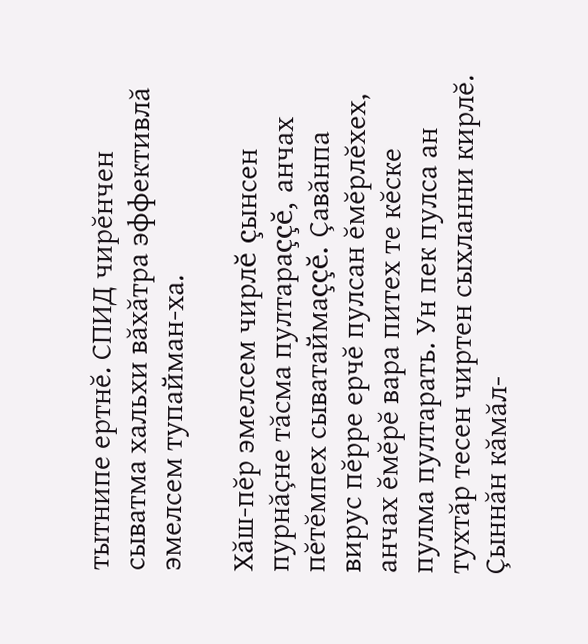тытнипе ертнĕ. СПИД чирĕнчен сыватма хальхи вăхăтра эффективлă эмелсем тупайман-ха.

Хăш-пĕр эмелсем чирлĕ çынсен пурнăçне тăсма пултараççĕ, анчах пĕтĕмпех сыватаймаççĕ. Çавăнпа вирус пĕрре ерчĕ пулсан ĕмĕрлĕхех, анчах ĕмĕрĕ вара питех те кĕске пулма пултарать. Ун пек пулса ан тухтăр тесен чиртен сыхланни кирлĕ. Çыннăн кăмăл-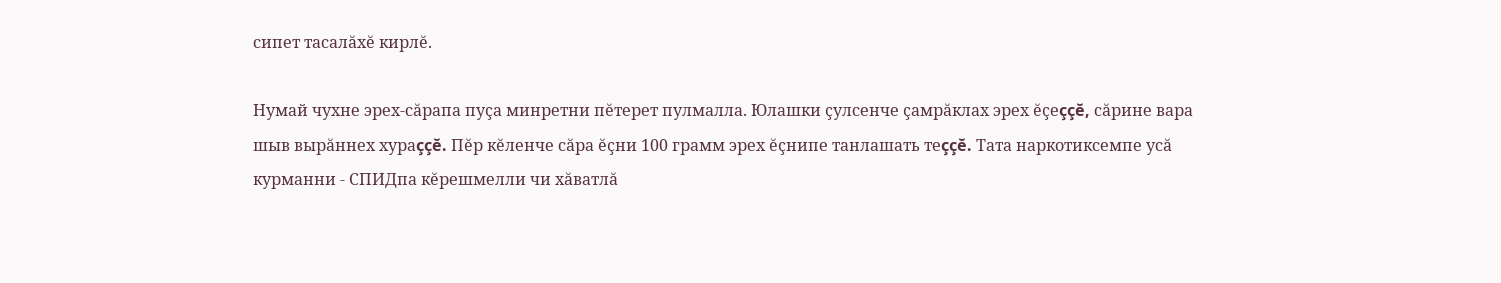сипет тасалăхĕ кирлĕ.

Нумай чухне эрех-сăрапа пуçа минретни пĕтерет пулмалла. Юлашки çулсенче çамрăклах эрех ĕçеççĕ, сăрине вара шыв вырăннех хураççĕ. Пĕр кĕленче сăра ĕçни 100 грамм эрех ĕçнипе танлашать теççĕ. Тата наркотиксемпе усă курманни - СПИДпа кĕрешмелли чи хăватлă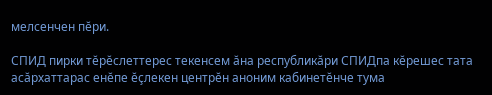мелсенчен пĕри.

СПИД пирки тĕрĕслеттерес текенсем ăна республикăри СПИДпа кĕрешес тата асăрхаттарас енĕпе ĕçлекен центрĕн аноним кабинетĕнче тума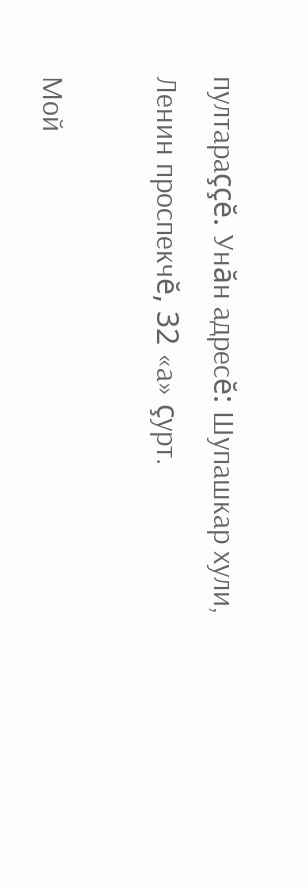пултараççĕ. Унăн адресĕ: Шупашкар хули, Ленин проспекчĕ, 32 «а» çурт.

Мой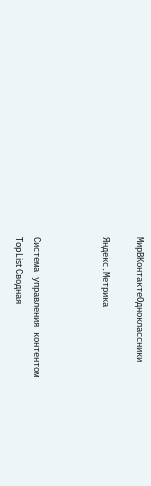МирВКонтактеОдноклассники

Яндекс.Метрика



Система управления контентом
TopList Сводная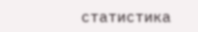статистика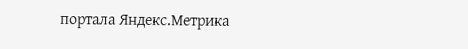портала Яндекс.Метрика